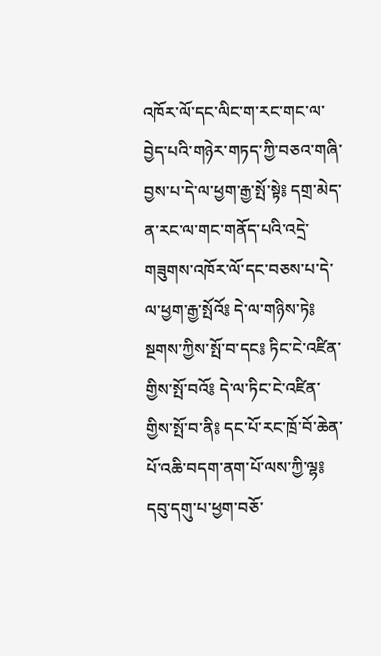འཁོར་ལོ་དང་ལིང་ག་རང་གང་ལ་བྱེད་པའི་གཉེར་གཏད་ཀྱི་བཅའ་གཞི་བྱས་པ་དེ་ལ་ཕྱག་རྒྱ་སྤོ་སྟེ༔ དགྲ་མེད་ན་རང་ལ་གང་གནོད་པའི་འདྲེ་གཟུགས་འཁོར་ལོ་དང་བཅས་པ་དེ་ལ་ཕྱག་རྒྱ་སྤོའོ༔ དེ་ལ་གཉིས་ཏེ༔ སྔགས་ཀྱིས་སྤོ་བ་དང༔ ཏིང་ངེ་འཛིན་གྱིས་སྤོ་བའོ༔ དེ་ལ་ཏིང་ངེ་འཛིན་གྱིས་སྤོ་བ་ནི༔ དང་པོ་རང་ཁྲོ་བོ་ཆེན་པོ་འཆི་བདག་ནག་པོ་ལས་ཀྱི་ལྷ༔ དབུ་དགུ་པ་ཕྱག་བཅོ་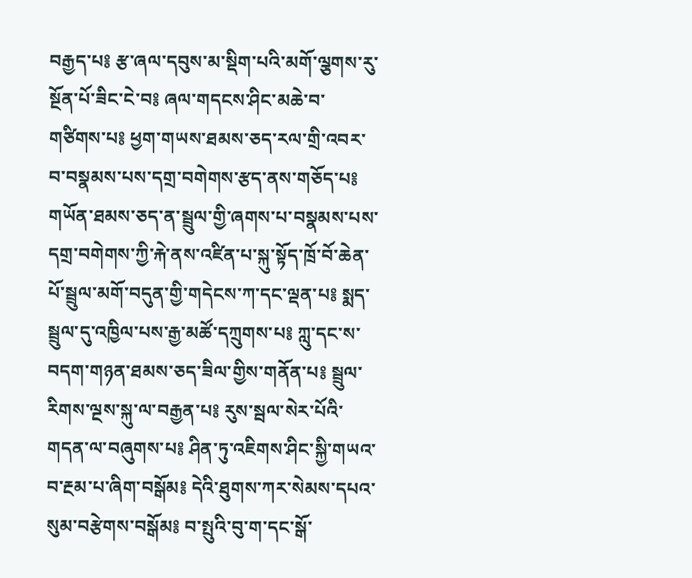བརྒྱད་པ༔ རྩ་ཞལ་དབུས་མ་སྡིག་པའི་མགོ་ལྕགས་རུ་སྔོན་པོ་ཟིང་ངེ་བ༔ ཞལ་གདངས་ཤིང་མཆེ་བ་གཙིགས་པ༔ ཕྱག་གཡས་ཐམས་ཅད་རལ་གྲི་འབར་བ་བསྣམས་པས་དགྲ་བགེགས་རྩད་ནས་གཅོད་པ༔ གཡོན་ཐམས་ཅད་ན་སྦྲུལ་གྱི་ཞགས་པ་བསྣམས་པས་དགྲ་བགེགས་ཀྱི་རྐེ་ནས་འཛིན་པ་སྐུ་སྟོད་ཁྲོ་བོ་ཆེན་པོ་སྦྲུལ་མགོ་བདུན་གྱི་གདེངས་ཀ་དང་ལྡན་པ༔ སྨད་སྦྲུལ་དུ་འཁྱིལ་པས་རྒྱ་མཚོ་དཀྲུགས་པ༔ ཀླུ་དང་ས་བདག་གཉན་ཐམས་ཅད་ཟིལ་གྱིས་གནོན་པ༔ སྦྲུལ་རིགས་ལྔས་སྐུ་ལ་བརྒྱན་པ༔ རུས་སྦལ་སེར་པོའི་གདན་ལ་བཞུགས་པ༔ ཤིན་ཏུ་འཇིགས་ཤིང་སྐྱི་གཡའ་བ་རྔམ་པ་ཞིག་བསྒོམ༔ དེའི་ཐུགས་ཀར་སེམས་དཔའ་སུམ་བརྩེགས་བསྒོམ༔ བ་སྤུའི་བུ་ག་དང་སྒོ་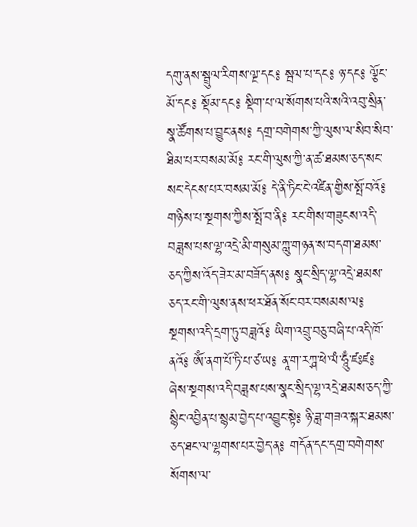དགུ་ནས་སྦྲུལ་རིགས་ལྔ་དང༔ སྦལ་པ་དང༔ ཉ་དང༔ ལྕོང་མོ་དང༔ སྡོམ་དང༔ སྡིག་པ་ལ་སོགས་པའི་སའི་འབུ་སྲིན་སྣ་ཚོགས་པ་བྱུང་ནས༔ དགྲ་བགེགས་ཀྱི་ལུས་ལ་སིབ་སིབ་ཐིམ་པར་བསམ་མོ༔ རང་གི་ལུས་ཀྱི་ན་ཚ་ཐམས་ཅད་སང་སང་དེངས་པར་བསམ་མོ༔ དེ་ནི་ཏིང་ངེ་འཛིན་གྱིས་སྤོ་བའོ༔ གཉིས་པ་སྔགས་ཀྱིས་སྤོ་བ་ནི༔ རང་གིས་གཟུངས་འདི་བཟླས་པས་ལྷ་འདྲེ་མི་གསུམ་ཀླུ་གཉན་ས་བདག་ཐམས་ཅད་ཀྱིས་འོད་ཟེར་མ་བཟོད་ནས༔ སྣང་སྲིད་ལྷ་འདྲེ་ཐམས་ཅད་རང་གི་ལུས་ནས་ཕར་ཐོན་སོང་བར་བསམས་ལ༔ སྔགས་འདི་དྲག་ཏུ་བཟླའོ༔ ཡིག་འབྲུ་བཅུ་བཞི་པ་འདི་ཁོ་ནའོ༔ ཨོཾ་ནག་པོ་ཏི་པ་ཙ་ཡ༔ ནཱ་ག་རཀྴ་ཕེ་ལཾ་ཧཱུྃ་ཛཿཛ༔ ཞེས་སྔགས་འདི་བཟླས་པས་སྣང་སྲིད་ལྷ་འདྲེ་ཐམས་ཅད་ཀྱི་སྙིང་འབྱིན་པ་སྙམ་བྱེད་པ་འབྱུང་སྟེ༔ ཉི་ཟླ་གཟའ་སྐར་ཐམས་ཅད་ཐང་ལ་ལྷགས་པར་བྱེད་ན༔ གདོན་དང་དགྲ་བགེགས་སོགས་ལ་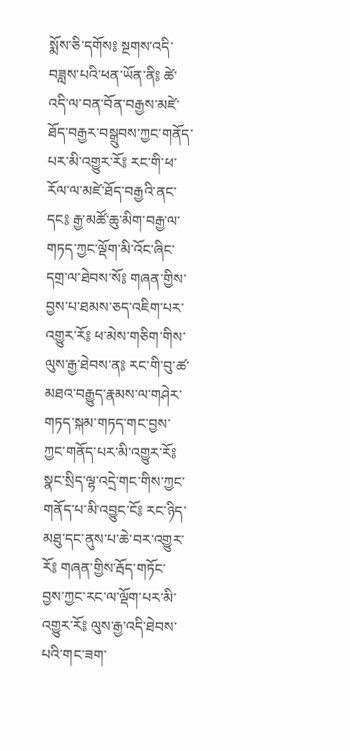སྨོས་ཅི་དགོས༔ སྔགས་འདི་བཟླས་པའི་ཕན་ཡོན་ནི༔ ཚེ་འདི་ལ་བན་བོན་བརྒྱས་མཛེ་ཐོད་བརྒྱར་བསྒྲུབས་ཀྱང་གནོད་པར་མི་འགྱུར་རོ༔ རང་གི་ཕ་རོལ་ལ་མཛེ་ཐོད་བརྒྱའི་ནང་དང༔ རྒྱ་མཚོ་ཆུ་མིག་བརྒྱ་ལ་གཏད་ཀྱང་ལྡོག་མི་འོང་ཞིང་དགྲ་ལ་ཐེབས་སོ༔ གཞན་གྱིས་བྱས་པ་ཐམས་ཅད་འཇིག་པར་འགྱུར་རོ༔ ཕ་མེས་གཅིག་གིས་ལུས་རྒྱ་ཐེབས་ན༔ རང་གི་བུ་ཚ་མཐའ་བརྒྱུད་རྣམས་ལ་གཤེར་གཏད་སྐམ་གཏད་གང་བྱས་ཀྱང་གནོད་པར་མི་འགྱུར་རོ༔ སྣང་སྲིད་ལྷ་འདྲེ་གང་གིས་ཀྱང་གནོད་པ་མི་འབྱུང་ངོ༔ རང་ཉིད་མཐུ་དང་ནུས་པ་ཆེ་བར་འགྱུར་རོ༔ གཞན་གྱིས་རྦོད་གཏོང་བྱས་ཀྱང་རང་ལ་ལྡོག་པར་མི་འགྱུར་རོ༔ ལུས་རྒྱ་འདི་ཐེབས་པའི་གང་ཟག་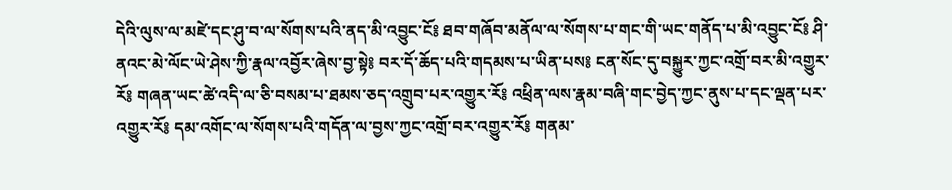དེའི་ལུས་ལ་མཛེ་དང་ཤུ་བ་ལ་སོགས་པའི་ནད་མི་འབྱུང་ངོ༔ ཐབ་གཞོབ་མནོལ་ལ་སོགས་པ་གང་གི་ཡང་གནོད་པ་མི་འབྱུང་ངོ༔ ཤི་ནའང་མེ་ལོང་ཡེ་ཤེས་ཀྱི་རྣལ་འབྱོར་ཞེས་བྱ་སྟེ༔ བར་དོ་ཆོད་པའི་གདམས་པ་ཡིན་པས༔ ངན་སོང་དུ་བསྐྱུར་ཀྱང་འགྲོ་བར་མི་འགྱུར་རོ༔ གཞན་ཡང་ཚེ་འདི་ལ་ཅི་བསམ་པ་ཐམས་ཅད་འགྲུབ་པར་འགྱུར་རོ༔ འཕྲིན་ལས་རྣམ་བཞི་གང་བྱེད་ཀྱང་ནུས་པ་དང་ལྡན་པར་འགྱུར་རོ༔ དམ་འགོང་ལ་སོགས་པའི་གདོན་ལ་བྱས་ཀྱང་འགྲོ་བར་འགྱུར་རོ༔ གནམ་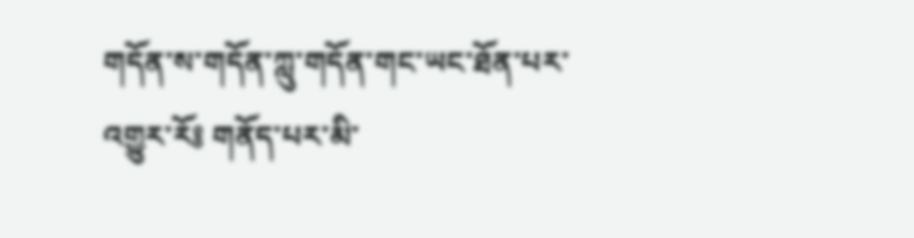གདོན་ས་གདོན་ཀླུ་གདོན་གང་ཡང་ཐོན་པར་འགྱུར་རོ༔ གནོད་པར་མི་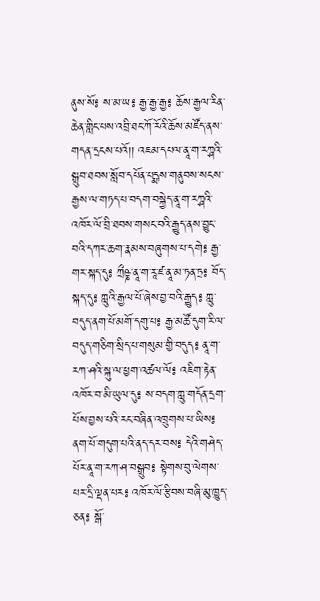ནུས་སོ༔ ས་མ་ཡ༔ རྒྱ་རྒྱ་རྒྱ༔ ཆོས་རྒྱལ་རིན་ཆེན་གླིང་པས་འབྲི་ཐང་ཀོ་རོའི་ཆོས་མཛོད་ནས་གདན་དྲངས་པའོ།། འཇམ་དཔལ་ནཱ་ག་རཀྴའི་སྒྲུབ་ཐབས་སློབ་དཔོན་པདྨས་གནུབས་སངས་རྒྱས་ལ་གཏད་པ་བདག་བསྐྱེད་ནཱ་ག་རཀྴའི་འཁོར་ལོ་བྲི་ཐབས་གསང་བའི་རྒྱུད་ནས་བྱུང་བའི་དཀར་ཆག་རྣམས་བཞུགས་པ་དགེ༔ རྒྱ་གར་སྐད་དུ༔ ཀྲྀཥྞ་ནཱ་ག་རཱ་ཛ་ནཱ་མ་ཏན་ཏྲ༔ བོད་སྐད་དུ༔ ཀླུའི་རྒྱལ་པོ་ཞེས་བྱ་བའི་རྒྱུད༔ ཀླུ་བདུད་ནག་པོ་མགོ་དགུ་པ༔ རྒྱ་མཚོ་དུག་རི་ལ་བདུད་གཅིག་སྲིད་པ་གསུམ་གྱི་བདུད༔ ནཱ་ག་རཀ་ཤའི་སྐུ་ལ་ཕྱག་འཚལ་ལོ༔ འཇིག་རྟེན་འཁོར་བ་མི་ཡུལ་དུ༔ ས་བདག་ཀླུ་གདོན་དྲག་པོས་བྱས་པའི་རང་བཞིན་འཁྲུགས་པ་ཡིས༔ ནག་པོ་གདུག་པའི་ནད་དར་བས༔ དེའི་གཤེད་པོར་ནཱ་ག་རཀ་ཤ་བསྒྲུབ༔ སྟེགས་བུ་ལེགས་པར་དྲི་ལྡན་པར༔ འཁོར་ལོ་རྩིབས་བཞི་མུ་ཁྱུད་ཅན༔ སྒོ་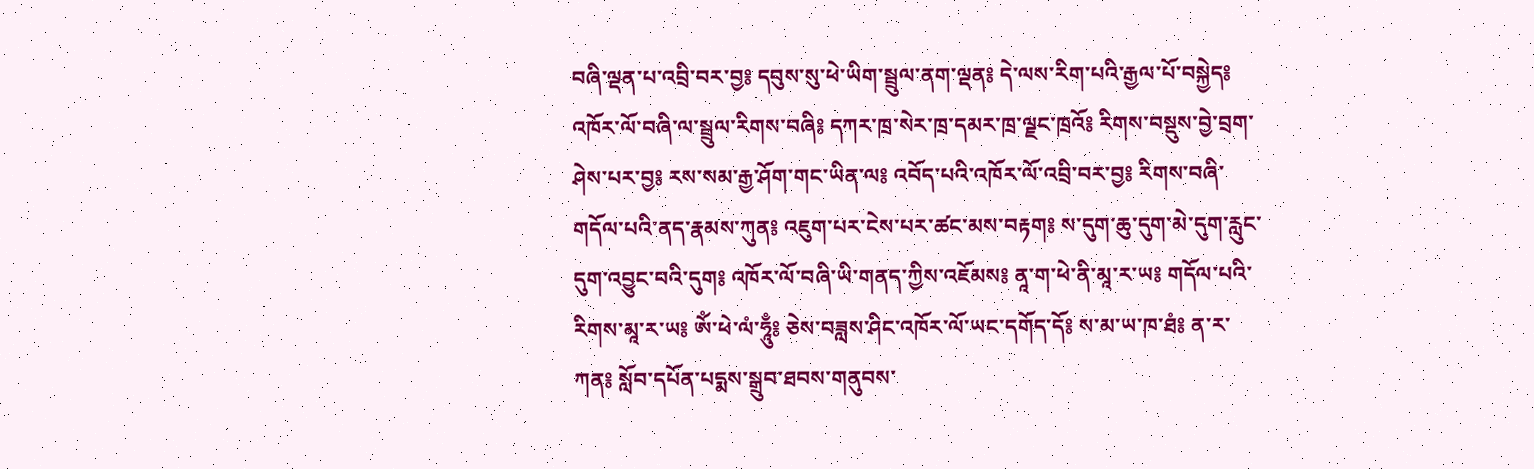བཞི་ལྡན་པ་འབྲི་བར་བྱ༔ དབུས་སུ་ཕེ་ཡིག་སྦྲུལ་ནག་ལྡན༔ དེ་ལས་རིག་པའི་རྒྱལ་པོ་བསྐྱེད༔ འཁོར་ལོ་བཞི་ལ་སྦྲུལ་རིགས་བཞི༔ དཀར་ཁྲ་སེར་ཁྲ་དམར་ཁྲ་ལྗང་ཁྲའོ༔ རིགས་བསྡུས་བྱེ་བྲག་ཤེས་པར་བྱ༔ རས་སམ་རྒྱ་ཤོག་གང་ཡིན་ལ༔ འབོད་པའི་འཁོར་ལོ་འབྲི་བར་བྱ༔ རིགས་བཞི་གདོལ་པའི་ནད་རྣམས་ཀུན༔ འཇུག་པར་ངེས་པར་ཚང་མས་བརྟག༔ ས་དུག་ཆུ་དུག་མེ་དུག་རླུང་དུག་འབྱུང་བའི་དུག༔ འཁོར་ལོ་བཞི་ཡི་གནད་ཀྱིས་འཇོམས༔ ནཱ་ག་ཕེ་ནི་མཱ་ར་ཡ༔ གདོལ་པའི་རིགས་མཱ་ར་ཡ༔ ཨོཾ་ཕེ་ལཾ་ཧཱུྃ༔ ཅེས་བཟླས་ཤིང་འཁོར་ལོ་ཡང་དགོད་དོ༔ ས་མ་ཡ་ཁ་ཐཾ༔ ན་ར་ཀན༔ སློབ་དཔོན་པདྨས་སྒྲུབ་ཐབས་གནུབས་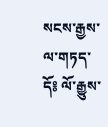སངས་རྒྱས་ལ་གཏད་དོ༔ ལོ་རྒྱུས་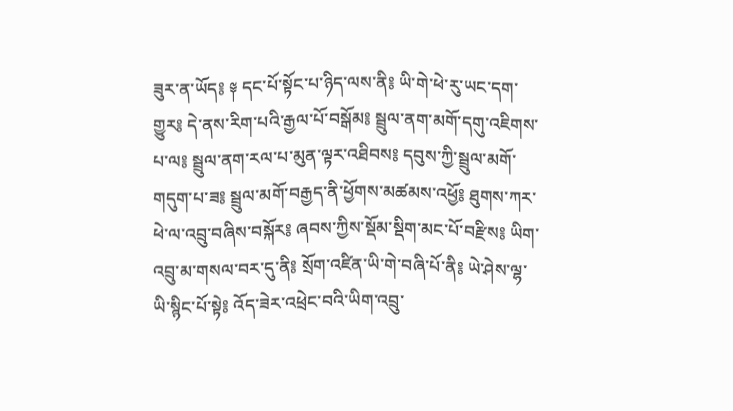ཟུར་ན་ཡོད༔ ༈ དང་པོ་སྟོང་པ་ཉིད་ལས་ནི༔ ཡི་གེ་ཕེ་རུ་ཡང་དག་གྱུར༔ དེ་ནས་རིག་པའི་རྒྱལ་པོ་བསྒོམ༔ སྦྲུལ་ནག་མགོ་དགུ་འཇིགས་པ་ལ༔ སྦྲུལ་ནག་རལ་པ་མུན་ལྟར་འཐིབས༔ དབུས་ཀྱི་སྦྲུལ་མགོ་གདུག་པ་ཟ༔ སྦྲུལ་མགོ་བརྒྱད་ནི་ཕྱོགས་མཚམས་འཕྱོ༔ ཐུགས་ཀར་ཕེ་ལ་འབྲུ་བཞིས་བསྐོར༔ ཞབས་ཀྱིས་སྡོམ་སྡིག་མང་པོ་བརྫིས༔ ཡིག་འབྲུ་མ་གསལ་བར་དུ་ནི༔ སྲོག་འཛིན་ཡི་གེ་བཞི་པོ་ནི༔ ཡེ་ཤེས་ལྷ་ཡི་སྙིང་པོ་སྟེ༔ འོད་ཟེར་འཕྲེང་བའི་ཡིག་འབྲུ་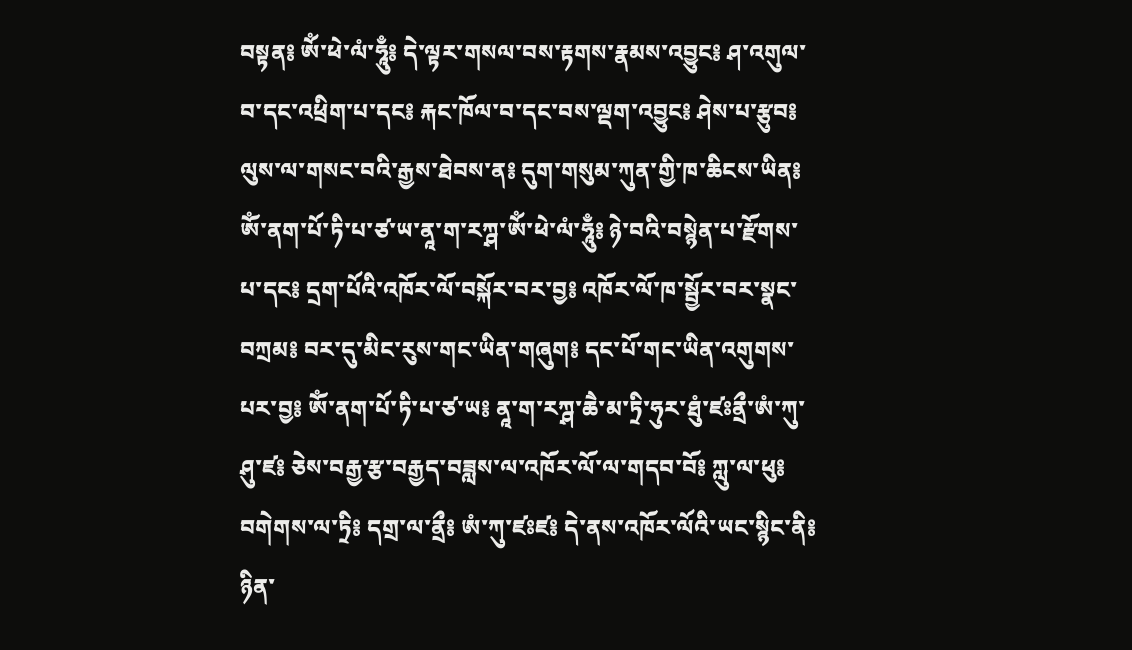བསྟན༔ ཨོཾ་ཕེ་ལཾ་ཧཱུྃ༔ དེ་ལྟར་གསལ་བས་རྟགས་རྣམས་འབྱུང༔ ཤ་འགུལ་བ་དང་འཕྲིག་པ་དང༔ རྐང་ཁོལ་བ་དང་བས་ལྡག་འབྱུང༔ ཤེས་པ་རྩུབ༔ ལུས་ལ་གསང་བའི་རྒྱས་ཐེབས་ན༔ དུག་གསུམ་ཀུན་གྱི་ཁ་ཆིངས་ཡིན༔ ཨོཾ་ནག་པོ་ཏི་པ་ཙ་ཡ་ནཱ་ག་རཀྴ་ཨོཾ་ཕེ་ལཾ་ཧཱུྃ༔ ཉེ་བའི་བསྙེན་པ་རྫོགས་པ་དང༔ དྲག་པོའི་འཁོར་ལོ་བསྐོར་བར་བྱ༔ འཁོར་ལོ་ཁ་སྦྱོར་བར་སྣང་བཀྲམ༔ བར་དུ་མིང་རུས་གང་ཡིན་གཞུག༔ དང་པོ་གང་ཡིན་འགུགས་པར་བྱ༔ ཨོཾ་ནག་པོ་ཏི་པ་ཙ་ཡ༔ ནཱ་ག་རཀྴ་ཆཻ་མ་ཏྲི་ཧུར་ཐུཾ་ཛཿནྲྀ་ཨཾ་ཀུ་ཤུ་ཛ༔ ཅེས་བརྒྱ་རྩ་བརྒྱད་བཟླས་ལ་འཁོར་ལོ་ལ་གདབ་བོ༔ ཀླུ་ལ་ཕུ༔ བགེགས་ལ་ཏྲི༔ དགྲ་ལ་ནྲྀ༔ ཨཾ་ཀུ་ཛཿཛ༔ དེ་ནས་འཁོར་ལོའི་ཡང་སྙིང་ནི༔ ཉིན་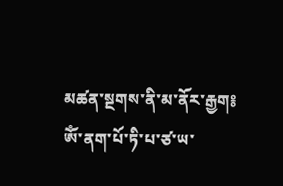མཚན་སྔགས་ནི་མ་ནོར་རྒྱག༔ ཨོཾ་ནག་པོ་ཏི་པ་ཙ་ཡ་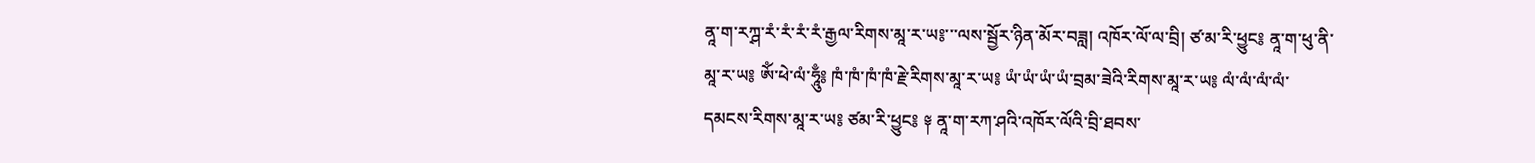ནཱ་ག་རཀྴ་རཾ་རཾ་རཾ་རཾ་རྒྱལ་རིགས་མཱ་ར་ཡ༔་་་ལས་སྦྱོར་ཉིན་མོར་བཟླ། འཁོར་ལོ་ལ་བྲི། ཙ་མ་རི་ཕྱུང༔ ནཱ་ག་ཕུ་ནི་མཱ་ར་ཡ༔ ཨོཾ་ཕེ་ལཾ་ཧཱུྃ༔ ཁཾ་ཁཾ་ཁཾ་ཁཾ་རྗེ་རིགས་མཱ་ར་ཡ༔ ཡཾ་ཡཾ་ཡཾ་ཡཾ་བྲམ་ཟེའི་རིགས་མཱ་ར་ཡ༔ ལཾ་ལཾ་ལཾ་ལཾ་དམངས་རིགས་མཱ་ར་ཡ༔ ཙམ་རི་ཕྱུང༔ ༈ ནཱ་ག་རཀ་ཤའི་འཁོར་ལོའི་བྲི་ཐབས་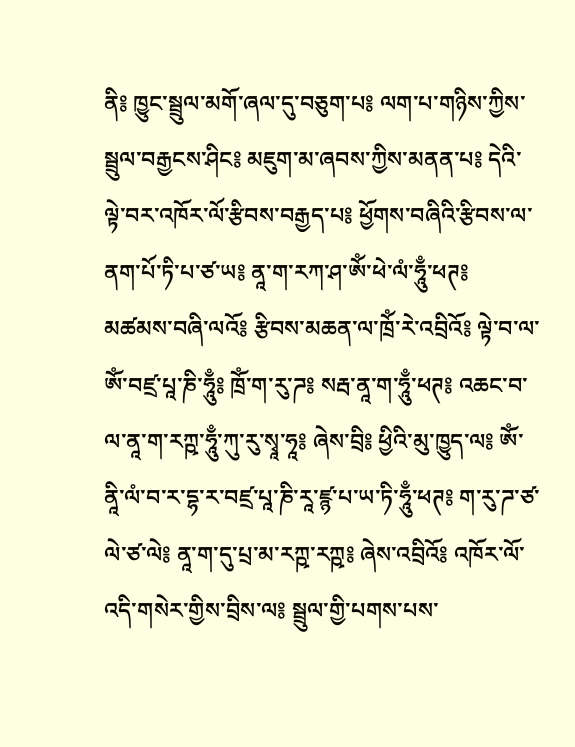ནི༔ ཁྱུང་སྦྲུལ་མགོ་ཞལ་དུ་བཅུག་པ༔ ལག་པ་གཉིས་ཀྱིས་སྦྲུལ་བརྒྱངས་ཤིང༔ མཇུག་མ་ཞབས་ཀྱིས་མནན་པ༔ དེའི་ལྟེ་བར་འཁོར་ལོ་རྩིབས་བརྒྱད་པ༔ ཕྱོགས་བཞིའི་རྩིབས་ལ་ནག་པོ་ཏི་པ་ཙ་ཡ༔ ནཱ་ག་རཀ་ཤ་ཨོཾ་ཕེ་ལཾ་ཧཱུྃ་ཕཊ༔ མཚམས་བཞི་ལའོ༔ རྩིབས་མཆན་ལ་ཁྲོཾ་རེ་འབྲིའོ༔ ལྟེ་བ་ལ་ཨོཾ་བཛྲ་པཱ་ཎི་ཧཱུྃ༔ ཁྲོཾ་ག་རུ་ཌ༔ སརྦ་ནཱ་ག་ཧཱུྃ་ཕཊ༔ འཆང་བ་ལ་ནཱ་ག་རཀྵ་ཧཱུྃ་ཀུ་རུ་སྭཱ་ཧཱ༔ ཞེས་བྲི༔ ཕྱིའི་མུ་ཁྱུད་ལ༔ ཨོཾ་ནཱི་ལཾ་བ་ར་དྷ་ར་བཛྲ་པཱ་ཎི་རཱ་ཛྙ་པ་ཡ་ཏི་ཧཱུྃ་ཕཊ༔ ག་རུ་ཌ་ཙ་ལེ་ཙ་ལེ༔ ནཱ་ག་དུ་པྲ་མ་རཀྵ་རཀྵ༔ ཞེས་འབྲིའོ༔ འཁོར་ལོ་འདི་གསེར་གྱིས་བྲིས་ལ༔ སྦྲུལ་གྱི་པགས་པས་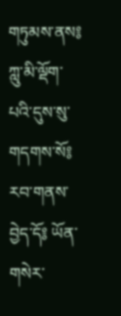གཏུམས་ནས༔ ཀླུ་མི་ལྡོག་པའི་དུས་སུ་གདགས་སོ༔ རབ་གནས་བྱེད་དོ༔ ཡོན་གསེར་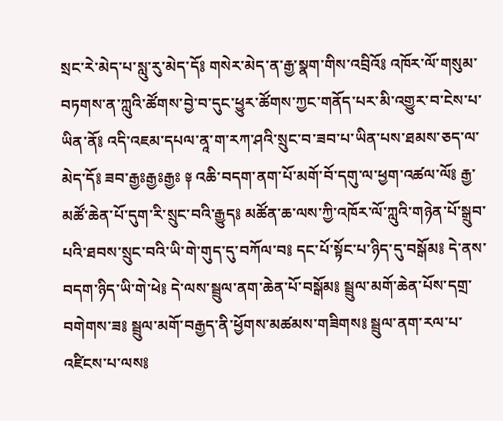སྲང་རེ་མེད་པ་སླུ་རུ་མེད་དོ༔ གསེར་མེད་ན་རྒྱ་སྣག་གིས་འབྲིའོ༔ འཁོར་ལོ་གསུམ་བཏགས་ན་ཀླུའི་ཚོགས་བྱེ་བ་དུང་ཕྱུར་ཚོགས་ཀྱང་གནོད་པར་མི་འགྱུར་བ་ངེས་པ་ཡིན་ནོ༔ འདི་འཇམ་དཔལ་ནཱ་ག་རཀ་ཤའི་སྲུང་བ་ཟབ་པ་ཡིན་པས་ཐམས་ཅད་ལ་མེད་དོ༔ ཟབ་རྒྱཿརྒྱཿརྒྱཿ ༈ འཆི་བདག་ནག་པོ་མགོ་བོ་དགུ་ལ་ཕྱག་འཚལ་ལོ༔ རྒྱ་མཚོ་ཆེན་པོ་དུག་རི་སྲུང་བའི་རྒྱུད༔ མཚོན་ཆ་ལས་ཀྱི་འཁོར་ལོ་ཀླུའི་གཉེན་པོ་སྒྲུབ་པའི་ཐབས་སྲུང་བའི་ཡི་གེ་གུད་དུ་བཀོལ་བ༔ དང་པོ་སྟོང་པ་ཉིད་དུ་བསྒོམ༔ དེ་ནས་བདག་ཉིད་ཡི་གེ་ཕེ༔ དེ་ལས་སྦྲུལ་ནག་ཆེན་པོ་བསྒོམ༔ སྦྲུལ་མགོ་ཆེན་པོས་དགྲ་བགེགས་ཟ༔ སྦྲུལ་མགོ་བརྒྱད་ནི་ཕྱོགས་མཚམས་གཟིགས༔ སྦྲུལ་ནག་རལ་པ་འཛིངས་པ་ལས༔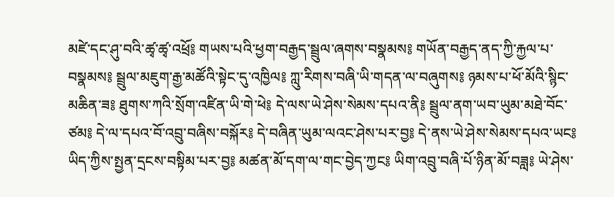མཛེ་དང་ཤུ་བའི་ཚྭ་ཚྭ་འཕྲོ༔ གཡས་པའི་ཕྱག་བརྒྱད་སྦྲུལ་ཞགས་བསྣམས༔ གཡོན་བརྒྱད་ནད་ཀྱི་རྐྱལ་པ་བསྣམས༔ སྦྲུལ་མཇུག་རྒྱ་མཚོའི་སྟེང་དུ་འཁྱིལ༔ ཀླུ་རིགས་བཞི་ཡི་གདན་ལ་བཞུགས༔ ཉམས་པ་ཕོ་མོའི་སྙིང་མཆིན་ཟ༔ ཐུགས་ཀའི་སྲོག་འཛིན་ཡི་གེ་ཕེ༔ དེ་ལས་ཡེ་ཤེས་སེམས་དཔའ་ནི༔ སྦྲུལ་ནག་ཡབ་ཡུམ་མཐེ་བོང་ཙམ༔ དེ་ལ་དཔའ་བོ་འབྲུ་བཞིས་བསྐོར༔ དེ་བཞིན་ཡུམ་ལའང་ཤེས་པར་བྱ༔ དེ་ནས་ཡེ་ཤེས་སེམས་དཔའ་ཡང༔ ཡིད་ཀྱིས་སྤྱན་དྲངས་བསྟིམ་པར་བྱ༔ མཚན་མོ་དག་ལ་གང་བྱེད་ཀྱང༔ ཡིག་འབྲུ་བཞི་པོ་ཉིན་མོ་བཟླ༔ ཡེ་ཤེས་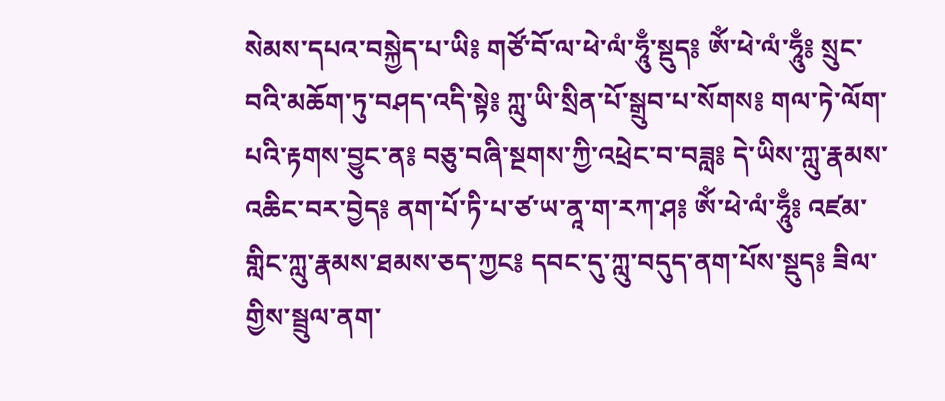སེམས་དཔའ་བསྐྱེད་པ་ཡི༔ གཙོ་བོ་ལ་ཕེ་ལཾ་ཧཱུྃ་སྡུད༔ ཨོཾ་ཕེ་ལཾ་ཧཱུྃ༔ སྲུང་བའི་མཆོག་ཏུ་བཤད་འདི་སྟེ༔ ཀླུ་ཡི་སྲིན་པོ་སྒྲུབ་པ་སོགས༔ གལ་ཏེ་ལོག་པའི་རྟགས་བྱུང་ན༔ བཅུ་བཞི་སྔགས་ཀྱི་འཕྲེང་བ་བཟླ༔ དེ་ཡིས་ཀླུ་རྣམས་འཆིང་བར་བྱེད༔ ནག་པོ་ཏི་པ་ཙ་ཡ་ནཱ་ག་རཀ་ཤ༔ ཨོཾ་ཕེ་ལཾ་ཧཱུྃ༔ འཛམ་གླིང་ཀླུ་རྣམས་ཐམས་ཅད་ཀྱང༔ དབང་དུ་ཀླུ་བདུད་ནག་པོས་སྡུད༔ ཟིལ་གྱིས་སྦྲུལ་ནག་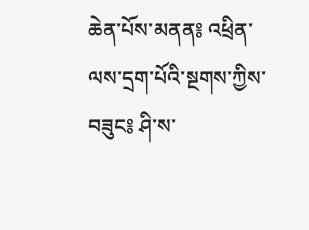ཆེན་པོས་མནན༔ འཕྲིན་ལས་དྲག་པོའི་སྔགས་ཀྱིས་བཟུང༔ ཤི་ས་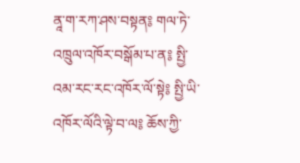ནཱ་ག་རཀ་ཤས་བསྟན༔ གལ་ཏེ་འཁྲུལ་འཁོར་བསྒོམ་པ་ན༔ སྤྱི་འམ་རང་རང་འཁོར་ལོ་སྟེ༔ སྤྱི་ཡི་འཁོར་ལོའི་ལྟེ་བ་ལ༔ ཆོས་ཀྱི་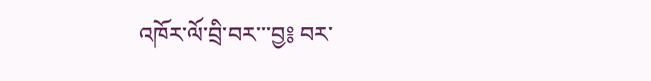འཁོར་ལོ་བྲི་བར་་་བྱ༔ བར་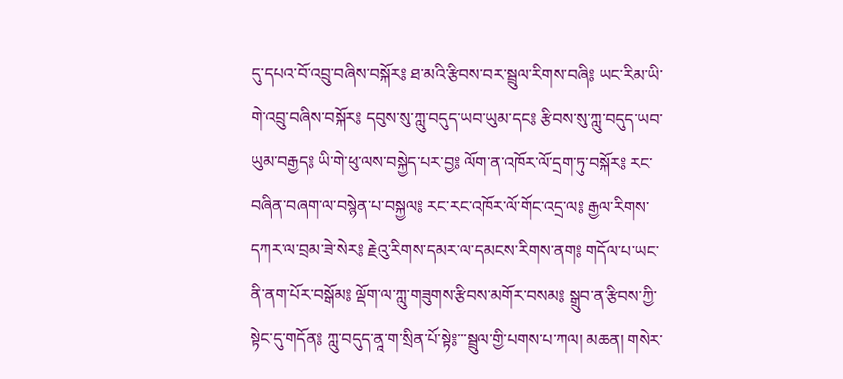དུ་དཔའ་བོ་འབྲུ་བཞིས་བསྐོར༔ ཐ་མའི་རྩིབས་བར་སྦྲུལ་རིགས་བཞི༔ ཡང་རིམ་ཡི་གེ་འབྲུ་བཞིས་བསྐོར༔ དབུས་སུ་ཀླུ་བདུད་ཡབ་ཡུམ་དང༔ རྩིབས་སུ་ཀླུ་བདུད་ཡབ་ཡུམ་བརྒྱད༔ ཡི་གེ་ཕུ་ལས་བསྐྱེད་པར་བྱ༔ ལོག་ན་འཁོར་ལོ་དྲག་ཏུ་བསྐོར༔ རང་བཞིན་བཞག་ལ་བསྙེན་པ་བསྐྱལ༔ རང་རང་འཁོར་ལོ་གོང་འདྲ་ལ༔ རྒྱལ་རིགས་དཀར་ལ་བྲམ་ཟེ་སེར༔ རྗེའུ་རིགས་དམར་ལ་དམངས་རིགས་ནག༔ གདོལ་པ་ཡང་ནི་ནག་པོར་བསྒོམ༔ ལྡོག་ལ་ཀླུ་གཟུགས་རྩིབས་མགོར་བསམ༔ སྒྲུབ་ན་རྩིབས་ཀྱི་སྟེང་དུ་གདོན༔ ཀླུ་བདུད་ནཱ་ག་སྲིན་པོ་སྟེ༔་་་སྦྲུལ་གྱི་པགས་པ་ཀལ། མཆན། གསེར་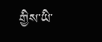གྱིས་ཡི་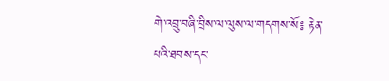གེ་འབྲུ་བཞི་བྲིས་ལ་ལུས་ལ་གདགས་སོ༔ རྟེན་པའི་ཐབས་དང་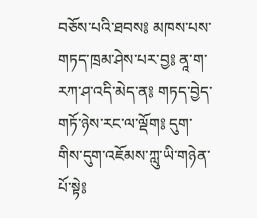བཅོས་པའི་ཐབས༔ མཁས་པས་གཏད་ཁྲམ་ཤེས་པར་བྱ༔ ནཱ་ག་རཀ་ཤ་འདི་མེད་ན༔ གཏད་བྱེད་གཏོ་ཉེས་རང་ལ་ལྡོག༔ དུག་གིས་དུག་འཇོམས་ཀླུ་ཡི་གཉེན་པོ་སྟེ༔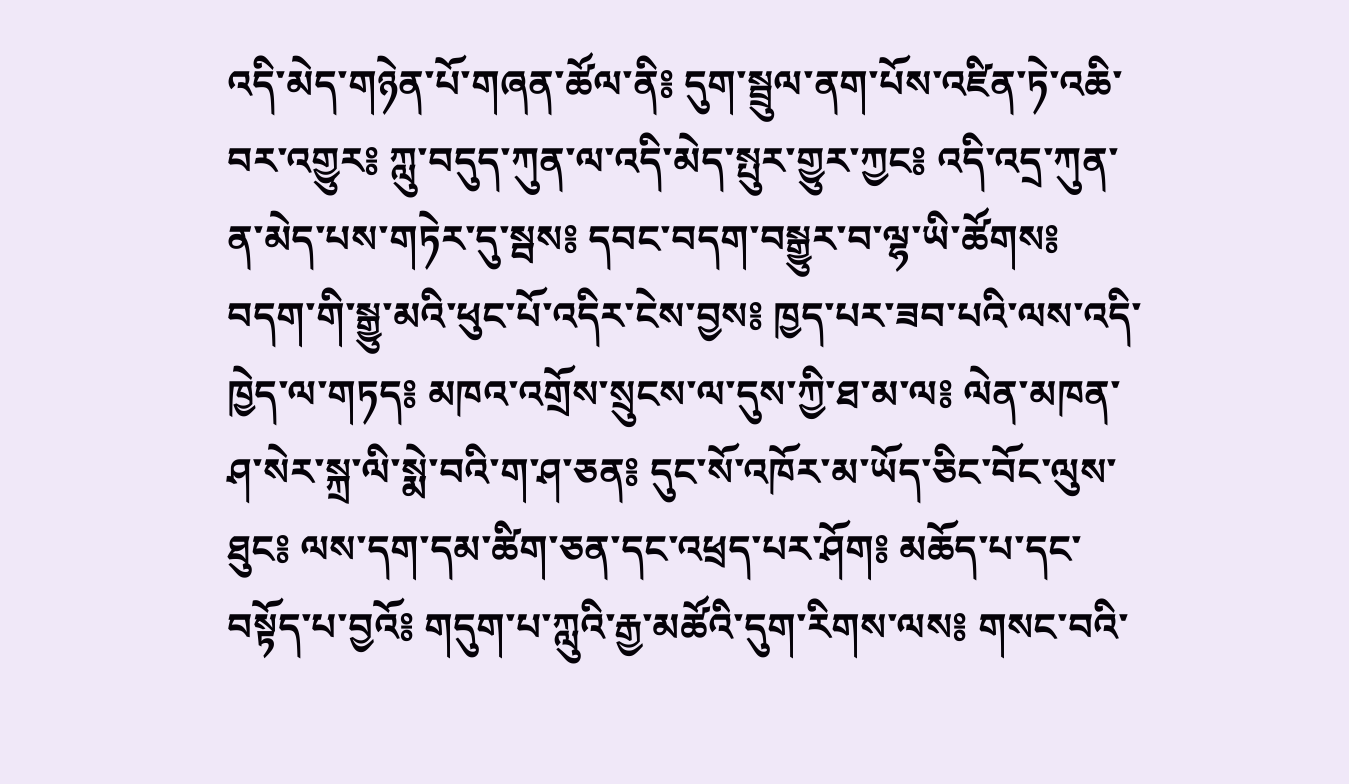འདི་མེད་གཉེན་པོ་གཞན་ཚོལ་ནི༔ དུག་སྦྲུལ་ནག་པོས་འཛིན་ཏེ་འཆི་བར་འགྱུར༔ ཀླུ་བདུད་ཀུན་ལ་འདི་མེད་སྤུར་གྱུར་ཀྱང༔ འདི་འདྲ་ཀུན་ན་མེད་པས་གཏེར་དུ་སྦས༔ དབང་བདག་བསྒྱུར་བ་ལྷ་ཡི་ཚོགས༔ བདག་གི་སྒྱུ་མའི་ཕུང་པོ་འདིར་ངེས་བྱས༔ ཁྱད་པར་ཟབ་པའི་ལས་འདི་ཁྱེད་ལ་གཏད༔ མཁའ་འགྲོས་སྲུངས་ལ་དུས་ཀྱི་ཐ་མ་ལ༔ ལེན་མཁན་ཤ་སེར་སྐྲ་ལི་སྨེ་བའི་ག་ཤ་ཅན༔ དུང་སོ་འཁོར་མ་ཡོད་ཅིང་བོང་ལུས་ཐུང༔ ལས་དག་དམ་ཚིག་ཅན་དང་འཕྲད་པར་ཤོག༔ མཆོད་པ་དང་བསྟོད་པ་བྱའོ༔ གདུག་པ་ཀླུའི་རྒྱ་མཚོའི་དུག་རིགས་ལས༔ གསང་བའི་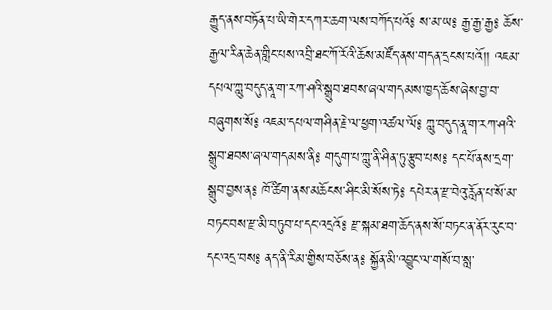རྒྱུད་ནས་བཏོན་པ་ཡི་གེར་དཀར་ཆག་ལས་བཀོད་པའོ༔ ས་མ་ཡ༔ རྒྱ་རྒྱ་རྒྱ༔ ཆོས་རྒྱལ་རིན་ཆེན་གླིང་པས་འབྲི་ཐང་ཀོ་རོའི་ཆོས་མཛོད་ནས་གདན་དྲངས་པའོ།། འཇམ་དཔལ་ཀླུ་བདུད་ནཱ་ག་རཀ་ཤའི་སྒྲུབ་ཐབས་ཞལ་གདམས་ཁྱད་ཆོས་ཞེས་བྱ་བ་བཞུགས་སོ༔ འཇམ་དཔལ་གཤིན་རྗེ་ལ་ཕྱག་འཚལ་ལོ༔ ཀླུ་བདུད་ནཱ་ག་རཀ་ཤའི་སྒྲུབ་ཐབས་ཞལ་གདམས་ནི༔ གདུག་པ་ཀླུ་ནི་ཤིན་ཏུ་རྩུབ་པས༔ དང་པོ་ནས་དྲག་སྒྲུབ་བྱས་ན༔ ཁོ་ཚིག་ནས་མཆོངས་ཤིང་མི་སོས་ཏེ༔ དཔེར་ན་རྫ་བེའུ་རློན་པ་སོ་མ་བཏང་བས་རྫ་མི་བཏུབ་པ་དང་འདྲའོ༔ རྫ་སྐམ་ཐག་ཆོད་ནས་སོ་བཏང་ན་ནོར་རུང་བ་དང་འདྲ་བས༔ ནད་ནི་རིམ་གྱིས་བཅོས་ན༔ སྐྱོན་མི་འབྱུང་ལ་གསོ་བ་སླ་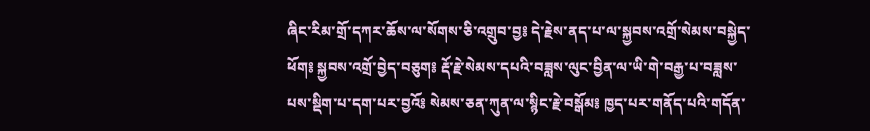ཞིང་རིམ་གྲོ་དཀར་ཆོས་ལ་སོགས་ཅི་འགྲུབ་བྱ༔ དེ་རྗེས་ནད་པ་ལ་སྐྱབས་འགྲོ་སེམས་བསྐྱེད་ཕོག༔ སྐྱབས་འགྲོ་བྱེད་བཅུག༔ རྡོ་རྗེ་སེམས་དཔའི་བཟླས་ལུང་བྱིན་ལ་ཡི་གེ་བརྒྱ་པ་བཟླས་པས་སྡིག་པ་དག་པར་བྱའོ༔ སེམས་ཅན་ཀུན་ལ་སྙིང་རྗེ་བསྒོམ༔ ཁྱད་པར་གནོད་པའི་གདོན་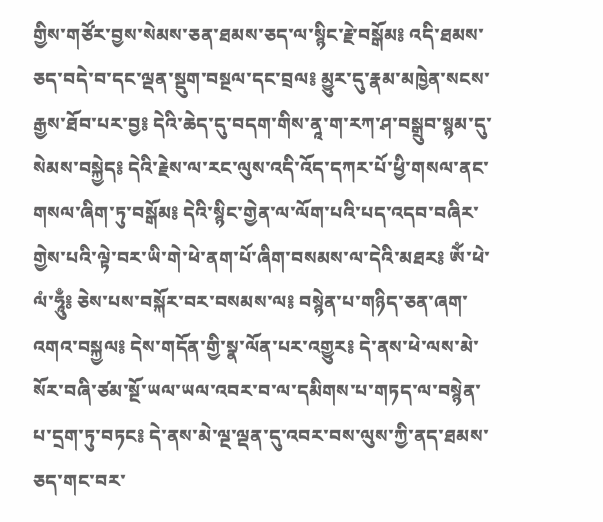གྱིས་གཙོར་བྱས་སེམས་ཅན་ཐམས་ཅད་ལ་སྙིང་རྗེ་བསྒོམ༔ འདི་ཐམས་ཅད་བདེ་བ་དང་ལྡན་སྡུག་བསྔལ་དང་བྲལ༔ མྱུར་དུ་རྣམ་མཁྱེན་སངས་རྒྱས་ཐོབ་པར་བྱ༔ དེའི་ཆེད་དུ་བདག་གིས་ནཱ་ག་རཀ་ཤ་བསྒྲུབ་སྙམ་དུ་སེམས་བསྐྱེད༔ དེའི་རྗེས་ལ་རང་ལུས་འདི་འོད་དཀར་པོ་ཕྱི་གསལ་ནང་གསལ་ཞིག་ཏུ་བསྒོམ༔ དེའི་སྙིང་གྱེན་ལ་ལོག་པའི་པད་འདབ་བཞིར་གྱེས་པའི་ལྟེ་བར་ཡི་གེ་ཕེ་ནག་པོ་ཞིག་བསམས་ལ་དེའི་མཐར༔ ཨོཾ་ཕེ་ལཾ་ཧཱུྃ༔ ཅེས་པས་བསྐོར་བར་བསམས་ལ༔ བསྙེན་པ་གཉིད་ཅན་ཞག་འགའ་བསྐྱལ༔ དེས་གདོན་གྱི་སྣ་ལོན་པར་འགྱུར༔ དེ་ནས་ཕེ་ལས་མེ་སོར་བཞི་ཙམ་སྔོ་ཡལ་ཡལ་འབར་བ་ལ་དམིགས་པ་གཏད་ལ་བསྙེན་པ་དྲག་ཏུ་བཏང༔ དེ་ནས་མེ་ལྔ་ལྡན་དུ་འབར་བས་ལུས་ཀྱི་ནད་ཐམས་ཅད་གང་བར་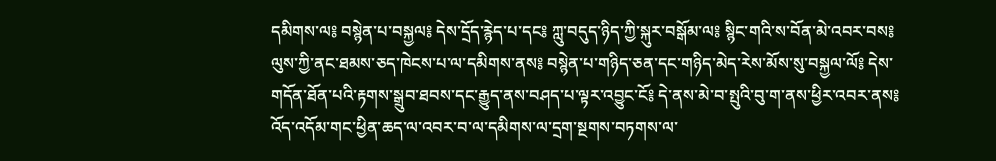དམིགས་ལ༔ བསྙེན་པ་བསྐྱལ༔ དེས་དྲོད་རྙེད་པ་དང༔ ཀླུ་བདུད་ཉིད་ཀྱི་སྐུར་བསྒོམ་ལ༔ སྙིང་གའི་ས་བོན་མེ་འབར་བས༔ ལུས་ཀྱི་ནང་ཐམས་ཅད་ཁེངས་པ་ལ་དམིགས་ནས༔ བསྙེན་པ་གཉིད་ཅན་དང་གཉིད་མེད་རེས་མོས་སུ་བསྐྱལ་ལོ༔ དེས་གདོན་ཐོན་པའི་རྟགས་སྒྲུབ་ཐབས་དང་རྒྱུད་ནས་བཤད་པ་ལྟར་འབྱུང་ངོ༔ དེ་ནས་མེ་བ་སྤུའི་བུ་ག་ནས་ཕྱིར་འབར་ནས༔ འོད་འདོམ་གང་ཕྱིན་ཆད་ལ་འབར་བ་ལ་དམིགས་ལ་དྲག་སྔགས་བཏགས་ལ་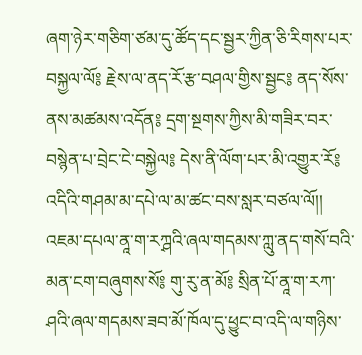ཞག་ཉེར་གཅིག་ཙམ་དུ་ཚོད་དང་སྦྱར་ཀྱིན་ཅི་རིགས་པར་བསྐྱལ་ལོ༔ རྗེས་ལ་ནད་རོ་རྩ་བཤལ་གྱིས་སྦྱང༔ ནད་སོས་ནས་མཚམས་འདོན༔ དྲག་སྔགས་ཀྱིས་མི་གཟིར་བར་བསྙེན་པ་བྲེང་ངེ་བསྐྱེལ༔ དེས་ནི་ལོག་པར་མི་འགྱུར་རོ༔ འདིའི་གཤམ་མ་དཔེ་ལ་མ་ཚང་བས་སླར་བཙལ་ལོ།། འཇམ་དཔལ་ནཱ་ག་རཀྴའི་ཞལ་གདམས་ཀླུ་ནད་གསོ་བའི་མན་ངག་བཞུགས་སོ༔ གུ་རུ་ན་མོ༔ སྲིན་པོ་ནཱ་ག་རཀ་ཤའི་ཞལ་གདམས་ཟབ་མོ་ཁོལ་དུ་ཕྱུང་བ་འདི་ལ་གཉིས་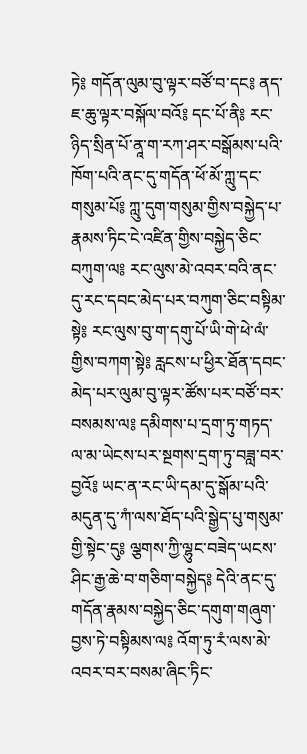ཏེ༔ གདོན་ལུམ་བུ་ལྟར་བཙོ་བ་དང༔ ནད་ཇ་ཆུ་ལྟར་བསྐོལ་བའོ༔ དང་པོ་ནི༔ རང་ཉིད་སྲིན་པོ་ནཱ་ག་རཀ་ཤར་བསྒོམས་པའི་ཁོག་པའི་ནང་དུ་གདོན་ཕོ་མོ་ཀླུ་དང་གསུམ་པོ༔ ཀླུ་དུག་གསུམ་གྱིས་བསྐྱེད་པ་རྣམས་ཏིང་ངེ་འཛིན་གྱིས་བསྐྱེད་ཅིང་བཀུག་ལ༔ རང་ལུས་མེ་འབར་བའི་ནང་དུ་རང་དབང་མེད་པར་བཀུག་ཅིང་བསྟིམ་སྟེ༔ རང་ལུས་བུ་ག་དགུ་པོ་ཡི་གེ་ཕེ་ལཾ་གྱིས་བཀག་སྟེ༔ རླངས་པ་ཕྱིར་ཐོན་དབང་མེད་པར་ལུམ་བུ་ལྟར་ཚོས་པར་བཙོ་བར་བསམས་ལ༔ དམིགས་པ་དྲག་ཏུ་གཏད་ལ་མ་ཡེངས་པར་སྔགས་དྲག་ཏུ་བཟླ་བར་བྱའོ༔ ཡང་ན་རང་ཡི་དམ་དུ་སྒོམ་པའི་མདུན་དུ་ཀཾ་ལས་ཐོད་པའི་སྒྱེད་པུ་གསུམ་གྱི་སྟེང་དུ༔ ལྕགས་ཀྱི་ལྷུང་བཟེད་ཡངས་ཤིང་རྒྱ་ཆེ་བ་གཅིག་བསྐྱེད༔ དེའི་ནང་དུ་གདོན་རྣམས་བསྐྱེད་ཅིང་དགུག་གཞུག་བྱས་ཏེ་བསྟིམས་ལ༔ འོག་ཏུ་རཾ་ལས་མེ་འབར་བར་བསམ་ཞིང་ཏིང་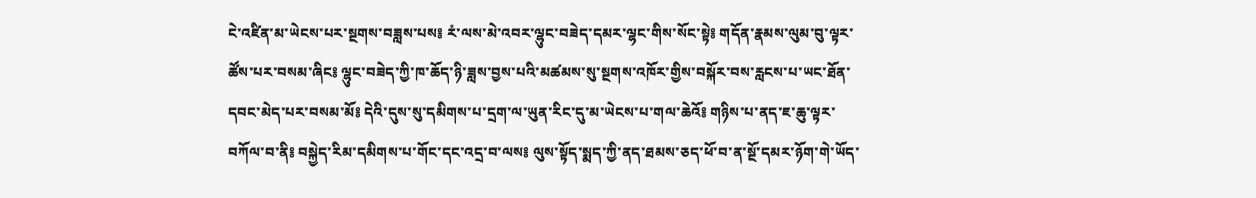ངེ་འཛིན་མ་ཡེངས་པར་སྔགས་བཟླས་པས༔ རཾ་ལས་མེ་འབར་ལྷུང་བཟེད་དམར་ལྷང་གིས་སོང་སྟེ༔ གདོན་རྣམས་ལུམ་བུ་ལྟར་ཚོས་པར་བསམ་ཞིང༔ ལྷུང་བཟེད་ཀྱི་ཁ་ཆོད་ཉི་ཟླས་བྱས་པའི་མཚམས་སུ་སྔགས་འཁོར་གྱིས་བསྐོར་བས་རླངས་པ་ཡང་ཐོན་དབང་མེད་པར་བསམ་མོ༔ དེའི་དུས་སུ་དམིགས་པ་དྲག་ལ་ཡུན་རིང་དུ་མ་ཡེངས་པ་གལ་ཆེའོ༔ གཉིས་པ་ནད་ཇ་ཆུ་ལྟར་བཀོལ་བ་ནི༔ བསྐྱེད་རིམ་དམིགས་པ་གོང་དང་འདྲ་བ་ལས༔ ལུས་སྟོད་སྨད་ཀྱི་ནད་ཐམས་ཅད་ཕོ་བ་ན་སྔོ་དམར་ཉོག་གེ་ཡོད་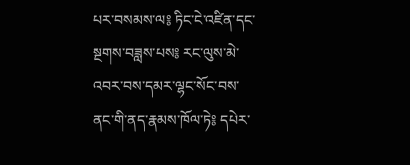པར་བསམས་ལ༔ ཏིང་ངེ་འཛིན་དང་སྔགས་བཟླས་པས༔ རང་ལུས་མེ་འབར་བས་དམར་ལྷང་སོང་བས་ནང་གི་ནད་རྣམས་ཁོལ་ཏེ༔ དཔེར་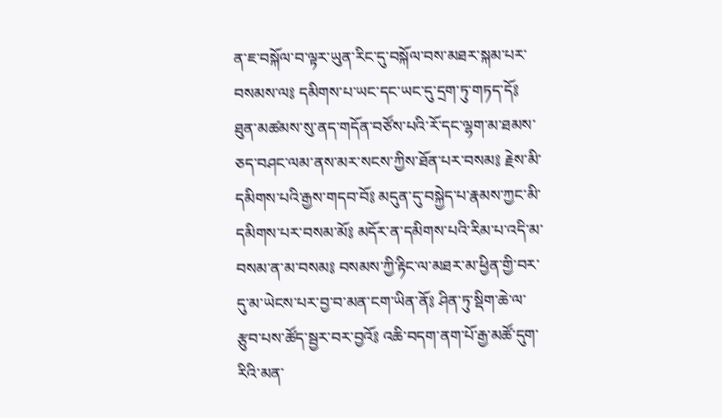ན་ཇ་བསྐོལ་བ་ལྟར་ཡུན་རིང་དུ་བསྐོལ་བས་མཐར་སྐམ་པར་བསམས་ལ༔ དམིགས་པ་ཡང་དང་ཡང་དུ་དྲག་ཏུ་གཏད་དོ༔ ཐུན་མཚམས་སུ་ནད་གདོན་བཙོས་པའི་རོ་དང་ལྷག་མ་ཐམས་ཅད་བཤང་ལམ་ནས་མར་སངས་ཀྱིས་ཐོན་པར་བསམ༔ རྗེས་མི་དམིགས་པའི་རྒྱས་གདབ་བོ༔ མདུན་དུ་བསྐྱེད་པ་རྣམས་ཀྱང་མི་དམིགས་པར་བསམ་མོ༔ མདོར་ན་དམིགས་པའི་རིམ་པ་འདི་མ་བསམ་ན་མ་བསམ༔ བསམས་ཀྱི་རྟིང་ལ་མཐར་མ་ཕྱིན་གྱི་བར་དུ་མ་ཡེངས་པར་བྱ་བ་མན་ངག་ཡིན་ནོ༔ ཤིན་ཏུ་སྡིག་ཆེ་ལ་རྩུབ་པས་ཚོད་སྦྱར་བར་བྱའོ༔ འཆི་བདག་ནག་པོ་རྒྱ་མཚོ་དུག་རིའི་མན་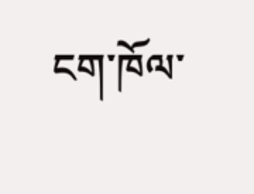ངག་ཁོལ་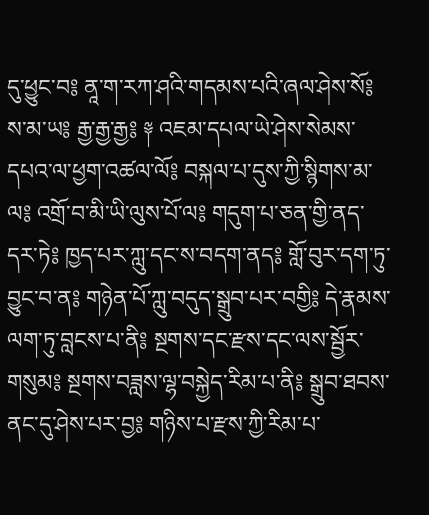དུ་ཕྱུང་བ༔ ནཱ་ག་རཀ་ཤའི་གདམས་པའི་ཞལ་ཤེས་སོ༔ ས་མ་ཡ༔ རྒྱ་རྒྱ་རྒྱ༔ ༈ འཇམ་དཔལ་ཡེ་ཤེས་སེམས་དཔའ་ལ་ཕྱག་འཚལ་ལོ༔ བསྐལ་པ་དུས་ཀྱི་སྙིགས་མ་ལ༔ འགྲོ་བ་མི་ཡི་ལུས་པོ་ལ༔ གདུག་པ་ཅན་གྱི་ནད་དར་ཏེ༔ ཁྱད་པར་ཀླུ་དང་ས་བདག་ནད༔ གློ་བུར་དག་ཏུ་བྱུང་བ་ན༔ གཉེན་པོ་ཀླུ་བདུད་སྒྲུབ་པར་བགྱི༔ དེ་རྣམས་ལག་ཏུ་བླངས་པ་ནི༔ སྔགས་དང་རྫས་དང་ལས་སྦྱོར་གསུམ༔ སྔགས་བཟླས་ལྷ་བསྐྱེད་རིམ་པ་ནི༔ སྒྲུབ་ཐབས་ནང་དུ་ཤེས་པར་བྱ༔ གཉིས་པ་རྫས་ཀྱི་རིམ་པ་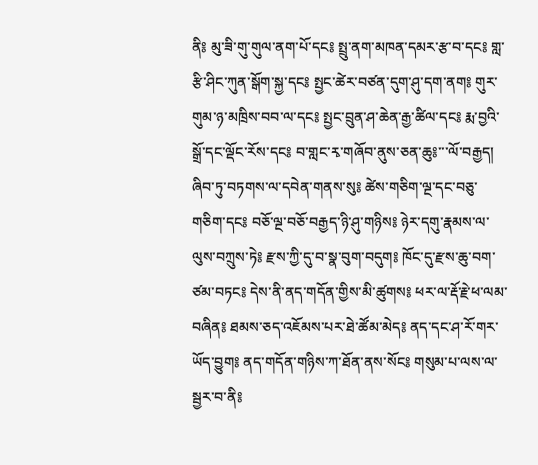ནི༔ མུ་ཟི་གུ་གུལ་ནག་པོ་དང༔ སྤྲུ་ནག་མཁན་དམར་རྩ་བ་དང༔ གླ་རྩི་ཤིང་ཀུན་སྒོག་སྐྱ་དང༔ སྤྱང་ཚེར་བཙན་དུག་ཤུ་དག་ནག༔ གུར་གུམ་ཉ་མཁྲིས་བབ་ལ་དང༔ སྤྱང་བྲུན་ཤ་ཆེན་རྒྱ་ཚིལ་དང༔ རྨ་བྱའི་སྒྲོ་དང་ལྡོང་རོས་དང༔ བ་གླང་རྭ་གཞོབ་ནུས་ཅན་ཆུ༔་་་ལོ་བརྒྱད། ཞིབ་ཏུ་བཏགས་ལ་དབེན་གནས་སུ༔ ཚེས་གཅིག་ལྔ་དང་བཅུ་གཅིག་དང༔ བཅོ་ལྔ་བཅོ་བརྒྱད་ཉི་ཤུ་གཉིས༔ ཉེར་དགུ་རྣམས་ལ་ལུས་བཀྲུས་ཏེ༔ རྫས་ཀྱི་དུ་བ་སྣ་བུག་བདུག༔ ཁོང་དུ་རྫས་ཆུ་བག་ཙམ་བཏང༔ དེས་ནི་ནད་གདོན་གྱིས་མི་ཚུགས༔ ཕར་ལ་རྡོ་རྗེ་ཕ་ལམ་བཞིན༔ ཐམས་ཅད་འཇོམས་པར་ཐེ་ཚོམ་མེད༔ ནད་དང་ཤ་རོ་གར་ཡོད་བྱུག༔ ནད་གདོན་གཉིས་ཀ་ཐོན་ནས་སོང༔ གསུམ་པ་ལས་ལ་སྦྱར་བ་ནི༔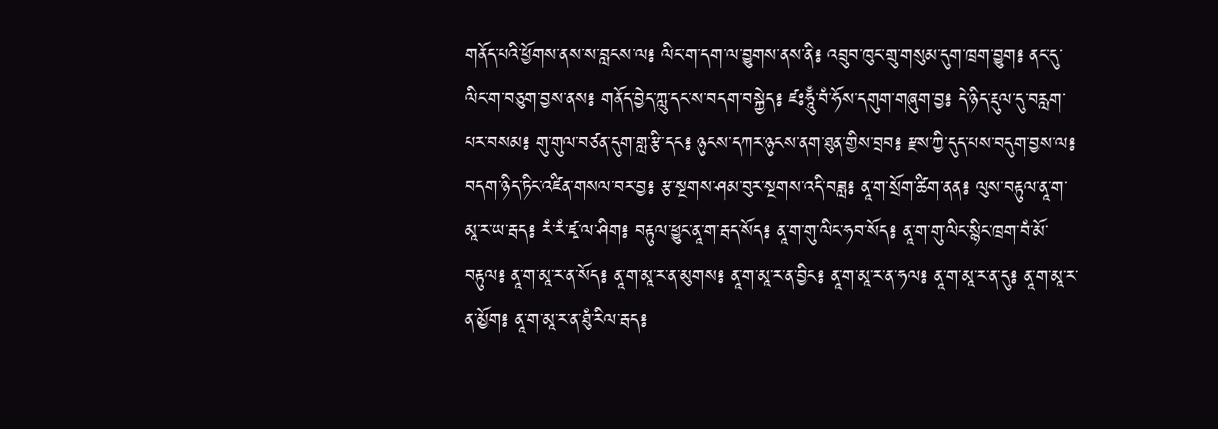གནོད་པའི་ཕྱོགས་ནས་ས་བླངས་ལ༔ ལིང་ག་དག་ལ་བྱུགས་ནས་ནི༔ འབྲུབ་ཁུང་གྲུ་གསུམ་དུག་ཁྲག་བྱུག༔ ནང་དུ་ལིང་ག་བཅུག་བྱས་ནས༔ གནོད་བྱེད་ཀླུ་དང་ས་བདག་བསྐྱེད༔ ཛཿཧཱུྃ་བཾ་ཧོས་དགུག་གཞུག་བྱ༔ དེ་ཉིད་རྡུལ་དུ་བརླག་པར་བསམ༔ གུ་གུལ་བཙན་དུག་གླ་རྩི་དང༔ ཉུངས་དཀར་ཉུངས་ནག་ཐུན་གྱིས་བྲབ༔ རྫས་ཀྱི་དུད་པས་བདུག་བྱས་ལ༔ བདག་ཉིད་ཏིང་འཛིན་གསལ་བར་བྱ༔ རྩ་སྔགས་ཤམ་བུར་སྔགས་འདི་བཟླ༔ ནཱ་ག་སྲོག་ཚིག་ནན༔ ལུས་བརྟུལ་ནཱ་ག་མཱ་ར་ཡ་རྦད༔ རཾ་རཾ་ཛྭ་ལ་ཤིག༔ བརྟུལ་ཕྱུང་ནཱ་ག་རྦད་སོད༔ ནཱ་ག་གུ་ལིང་ཧབ་སོད༔ ནཱ་ག་གུ་ལིང་སྙིང་ཁྲག་བཾ་མོ་བརྟུལ༔ ནཱ་ག་མཱ་ར་ན་སོད༔ ནཱ་ག་མཱ་ར་ན་མུགས༔ ནཱ་ག་མཱ་ར་ན་བྱིང༔ ནཱ་ག་མཱ་ར་ན་ཧལ༔ ནཱ་ག་མཱ་ར་ན་དུ༔ ནཱ་ག་མཱ་ར་ན་མྱོག༔ ནཱ་ག་མཱ་ར་ན་ཐུཾ་རིལ་རྦད༔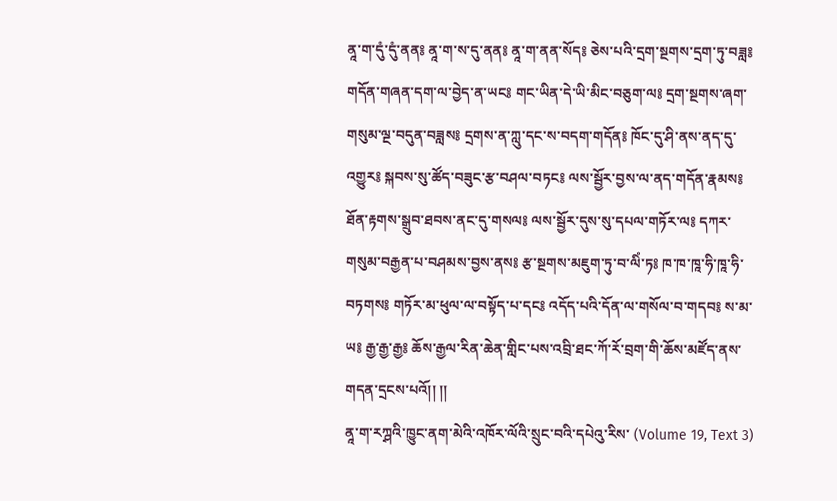ནཱ་ག་དུཾ་དུཾ་ནན༔ ནཱ་ག་ས་དུ་ནན༔ ནཱ་ག་ནན་སོད༔ ཅེས་པའི་དྲག་སྔགས་དྲག་ཏུ་བཟླ༔ གདོན་གཞན་དག་ལ་བྱེད་ན་ཡང༔ གང་ཡིན་དེ་ཡི་མིང་བཅུག་ལ༔ དྲག་སྔགས་ཞག་གསུམ་ལྔ་བདུན་བཟླས༔ དྲགས་ན་ཀླུ་དང་ས་བདག་གདོན༔ ཁོང་དུ་ཤི་ནས་ནད་དུ་འགྱུར༔ སྐབས་སུ་ཚོད་བཟུང་རྩ་བཤལ་བཏང༔ ལས་སྦྱོར་བྱས་ལ་ནད་གདོན་རྣམས༔ ཐོན་རྟགས་སྒྲུབ་ཐབས་ནང་དུ་གསལ༔ ལས་སྦྱོར་དུས་སུ་དཔལ་གཏོར་ལ༔ དཀར་གསུམ་བརྒྱན་པ་བཤམས་བྱས་ནས༔ རྩ་སྔགས་མཇུག་ཏུ་བ་ལིཾ་ཏ༔ ཁ་ཁ་ཁཱ་ཧི་ཁཱ་ཧི་བཏགས༔ གཏོར་མ་ཕུལ་ལ་བསྟོད་པ་དང༔ འདོད་པའི་དོན་ལ་གསོལ་བ་གདབ༔ ས་མ་ཡ༔ རྒྱ་རྒྱ་རྒྱ༔ ཆོས་རྒྱལ་རིན་ཆེན་གླིང་པས་འབྲི་ཐང་ཀོ་རོ་བྲག་གི་ཆོས་མཛོད་ནས་གདན་དྲངས་པའོ།། །།
ནཱ་ག་རཀྴའི་ཁྱུང་ནག་མེའི་འཁོར་ལོའི་སྲུང་བའི་དཔེའུ་རིས་ (Volume 19, Text 3)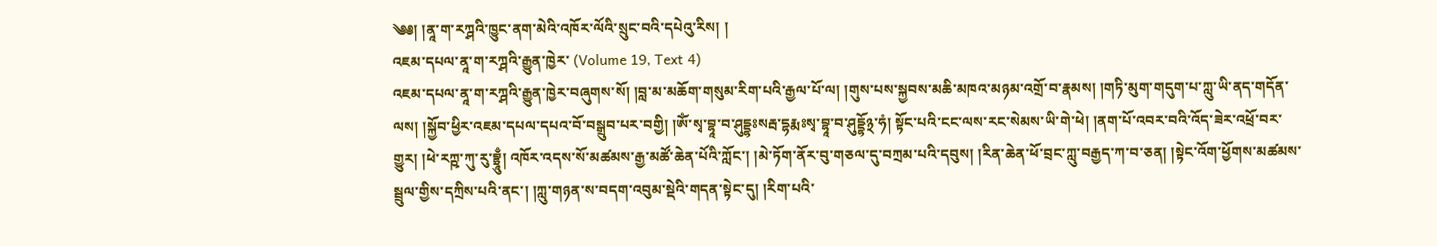༄༅། །ནཱ་ག་རཀྴའི་ཁྱུང་ནག་མེའི་འཁོར་ལོའི་སྲུང་བའི་དཔེའུ་རིས། །
འཇམ་དཔལ་ནཱ་ག་རཀྴའི་རྒྱུན་ཁྱེར་ (Volume 19, Text 4)
འཇམ་དཔལ་ནཱ་ག་རཀྴའི་རྒྱུན་ཁྱེར་བཞུགས་སོ། །བླ་མ་མཆོག་གསུམ་རིག་པའི་རྒྱལ་པོ་ལ། །གུས་པས་སྐྱབས་མཆི་མཁའ་མཉམ་འགྲོ་བ་རྣམས། །གཏི་མུག་གདུག་པ་ཀླུ་ཡི་ནད་གདོན་ལས། །སྐྱོབ་ཕྱིར་འཇམ་དཔལ་དཔའ་བོ་བསྒྲུབ་པར་བགྱི། །ཨོཾ་སྭ་བྷཱ་བ་ཤུདྡྷཿསརྦ་དྷརྨཿསྭ་བྷཱ་བ་ཤུདྡྷོ྅་ཧཾ། སྟོང་པའི་ངང་ལས་རང་སེམས་ཡི་གེ་ཕེ། །ནག་པོ་འབར་བའི་འོད་ཟེར་འཕྲོ་བར་གྱུར། །ཕེ་རཀྵ་ཀུ་རུ་བྷྲཱུྃ། འཁོར་འདས་སོ་མཚམས་རྒྱ་མཚོ་ཆེན་པོའི་ཀློང་། །མེ་ཏོག་ནོར་བུ་གཅལ་དུ་བཀྲམ་པའི་དབུས། །རིན་ཆེན་ཕོ་བྲང་ཀླུ་བརྒྱད་ཀ་བ་ཅན། །སྟེང་འོག་ཕྱོགས་མཚམས་སྦྲུལ་གྱིས་དཀྲིས་པའི་ནང་། །ཀླུ་གཉན་ས་བདག་འབུམ་སྡེའི་གདན་སྟེང་དུ། །རིག་པའི་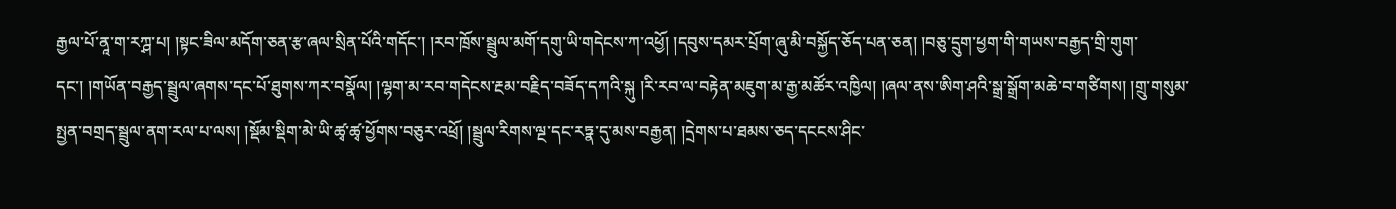རྒྱལ་པོ་ནཱ་ག་རཀྴ་པ། །སྟང་ཟིལ་མདོག་ཅན་རྩ་ཞལ་སྲིན་པོའི་གདོང་། །རབ་ཁྲོས་སྦྲུལ་མགོ་དགུ་ཡི་གདེངས་ཀ་འཕྱོ། །དབུས་དམར་པྲོག་ཞུ་མི་བསྐྱོད་ཅོད་པན་ཅན། །བཅུ་དྲུག་ཕྱག་གི་གཡས་བརྒྱད་གྲི་གུག་དང་། །གཡོན་བརྒྱད་སྦྲུལ་ཞགས་དང་པོ་ཐུགས་ཀར་བསྣོལ། །ལྷག་མ་རབ་གདེངས་རྔམ་བརྗིད་བཟོད་དཀའི་སྐུ །རི་རབ་ལ་བརྟེན་མཇུག་མ་རྒྱ་མཚོར་འཁྱིལ། །ཞལ་ནས་ཨིག་ཤའི་སྒྲ་སྒྲོག་མཆེ་བ་གཙིགས། །གྲུ་གསུམ་སྤྱན་བགྲད་སྦྲུལ་ནག་རལ་པ་ལས། །སྡོམ་སྡིག་མེ་ཡི་ཚྭ་ཚྭ་ཕྱོགས་བཅུར་འཕྲོ། །སྦྲུལ་རིགས་ལྔ་དང་རཏྣ་དུ་མས་བརྒྱན། །དྲེགས་པ་ཐམས་ཅད་དངངས་ཤིང་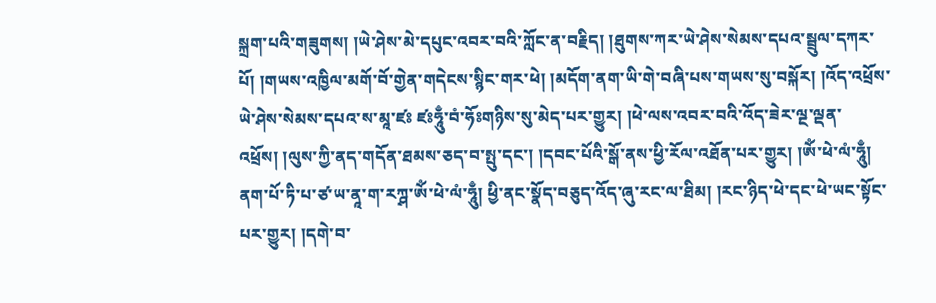སྐྲག་པའི་གཟུགས། །ཡེ་ཤེས་མེ་དཔུང་འབར་བའི་ཀློང་ན་བརྗིད། །ཐུགས་ཀར་ཡེ་ཤེས་སེམས་དཔའ་སྦྲུལ་དཀར་པོ། །གཡས་འཁྱིལ་མགོ་བོ་གྱེན་གདེངས་སྙིང་གར་ཕེ། །མདོག་ནག་ཡི་གེ་བཞི་པས་གཡས་སུ་བསྐོར། །འོད་འཕྲོས་ཡེ་ཤེས་སེམས་དཔའ་ས་མཱ་ཛཿ ཛཿཧཱུྃ་བཾ་ཧོཿགཉིས་སུ་མེད་པར་གྱུར། །ཕེ་ལས་འབར་བའི་འོད་ཟེར་ལྔ་ལྡན་འཕྲོས། །ལུས་ཀྱི་ནད་གདོན་ཐམས་ཅད་བ་སྤུ་དང་། །དབང་པོའི་སྒོ་ནས་ཕྱི་རོལ་འཐོན་པར་གྱུར། །ཨོཾ་ཕེ་ལཾ་ཧཱུྃ། ནག་པོ་ཏི་པ་ཙ་ཡ་ནཱ་ག་རཀྴ་ཨོཾ་ཕེ་ལཾ་ཧཱུྃ། ཕྱི་ནང་སྣོད་བཅུད་འོད་ཞུ་རང་ལ་ཐིམ། །རང་ཉིད་ཕེ་དང་ཕེ་ཡང་སྟོང་པར་གྱུར། །དགེ་བ་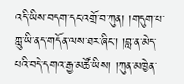འདི་ཡིས་བདག་དང་འགྲོ་བ་ཀུན། །གདུག་པ་ཀླུ་ཡི་ནད་གདོན་ལས་ཐར་ཞིང་། །བླ་ན་མེད་པའི་བདེ་དགའ་རྒྱ་མཚོ་ཡིས། །ཀུན་མཁྱེན་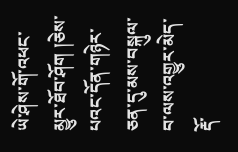ཡེ་ཤེས་གོ་འཕང་མྱུར་ཐོབ་ཤོག །ཅེས་པའང་དོན་གཉེར་ཅན་དུ་མས་བསྐུལ་བ་ལས་འགྱུར་མེད་རྡོ་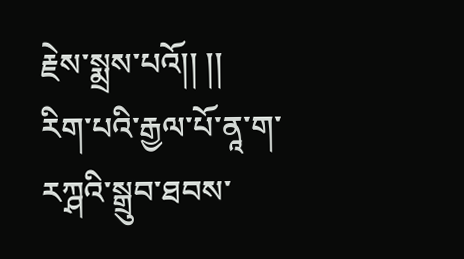རྗེས་སྨྲས་པའོ།། །།
རིག་པའི་རྒྱལ་པོ་ནཱ་ག་རཀྴའི་སྒྲུབ་ཐབས་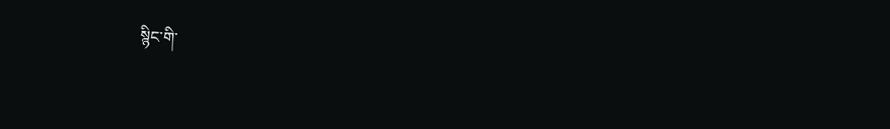སྙིང་གི་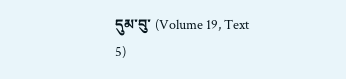དུམ་བུ་ (Volume 19, Text 5)